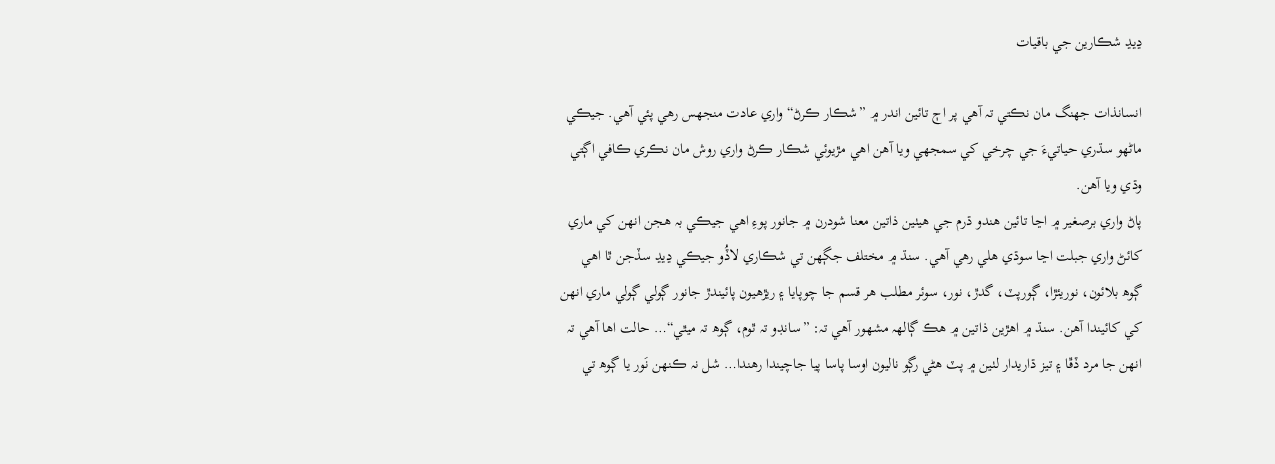ڍيڍ شڪارين جي باقيات

انسانذات جهنگ مان نڪتي تہ آهي پر اڄ تائين اندر ۾ ”شڪار ڪرڻ“ واري عادت منجهس رهي پئي آهي. جيڪي ماڻهو سڌري حياتيءَ جي چرخي کي سمجهي ويا آهن اهي مڙيوئي شڪار ڪرڻ واري روش مان نڪري ڪافي اڳتي وڌي ويا آهن.
پاڻ واري برصغير ۾ اڃا تائين هندو ڌرم جي هيٺين ذاتين معنا شودرن ۾ جانور پوءِ اهي جيڪي بہ هجن انهن کي ماري کائڻ واري جبلت اڃا سوڌي هلي رهي آهي. سنڌ ۾ مختلف جڳھن تي شڪاري لاڏُو جيڪي ڍيڍ سڏجن ٿا اهي ڳوھ بلائون، نوريئڙا، ڳورپٽ، گدڙ، نور، سوئر مطلب هر قسم جا چوپايا ۽ ريڙهيون پائيندڙ جانور ڳولي ڳولي ماري انهن کي کائيندا آهن. سنڌ ۾ اهڙين ذاتين ۾ هڪ ڳالهہ مشھور آهي تہ: ”سانڊو تہ ٿوم، ڳوھ تہ ميٿي“… حالت اها آهي تہ انهن جا مرد ڏڦا ۽ تيز ڌاريدار لٺين ۾ پٽ هڻي رڳو ناليون اوسا پاسا پيا جاچيندا رهندا… شل نہ ڪنھن نَور يا ڳوھ تي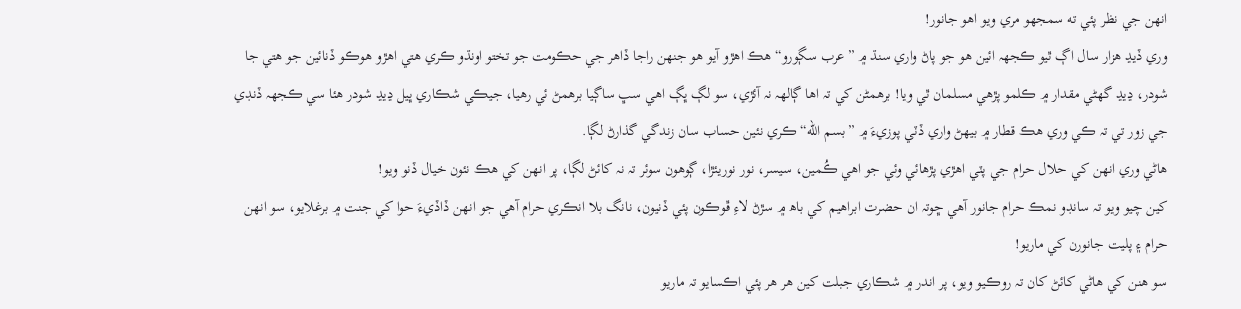انهن جي نظر پئي ته سمجهو مري ويو اهو جانور!
وري ڏيڍ هزار سال اڳ ٿيو ڪجهہ ائين هو جو پاڻ واري سنڌ ۾ ”عرب سڳورو“ هڪ اهڙو آيو هو جنھن راجا ڏاهر جي حڪومت جو تختو اونڌو ڪري هتي اهڙو هوڪو ڏنائين جو هتي جا شودر، ڍيڍ گهڻي مقدار ۾ ڪلمو پڙهي مسلمان ٿي ويا! برهمڻن کي تہ اها ڳالهہ نہ آئڙي، سو لڳ ڀڳ اهي سڀ ساڳيا برهمڻ ئي رهيا، جيڪي شڪاري ڀيل ڍيڍ شودر هئا سي ڪجهہ ڏنڊي جي زور تي تہ ڪي وري هڪ قطار ۾ بيھڻ واري ڏٽي پوزيءَ ۾ ”بسم الله“ ڪري نئين حساب سان زندگي گذارڻ لڳا.
هاڻي وري انهن کي حلال حرام جي پٽي اهڙي پڙهائي وئي جو اهي ڪُمين، سيسر، نور نوريئڙا، ڳوهون سوئر تہ نہ کائڻ لڳا، پر انهن کي هڪ نئون خيال ڏنو ويو!
کين چيو ويو تہ سانڊو نمڪ حرام جانور آهي ڇوتہ ان حضرت ابراهيم کي باھ ۾ سڙڻ لاءِ ڦوڪون پئي ڏنيون، نانگ بلا انڪري حرام آهي جو انهن ڏاڏيءَ حوا کي جنت ۾ برغلايو، سو انهن حرام ۽ پليت جانورن کي ماريو!
سو هنن کي هاڻي کائڻ کان تہ روڪيو ويو، پر اندر ۾ شڪاري جبلت کين هر هر پئي اڪسايو تہ ماريو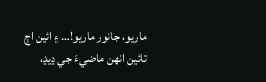ماريو، جانور ماريو!… ۽ ائين اڄ تائين انهن ماضيءَ جي ڍيڍ،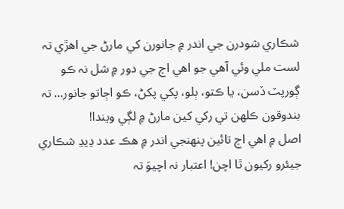شڪاري شودرن جي اندر ۾ جانورن کي مارڻ جي اهڙي تہ لست ملي وئي آهي جو اهي اڄ جي دور ۾ شل نہ ڪو ڳورپٽ ڏسن، يا ڪتو، ٻلو، پکي پکڻ، ڪو اڄاتو جانور… تہ بندوقون ڪلهن تي رکي کين مارڻ ۾ لڳي ويندا!
اصل ۾ اهي اڄ تائين پنهنجي اندر ۾ هڪ عدد ڍيڍ شڪاري جيئرو رکيون ٿا اچن! اعتبار نہ اچيوَ تہ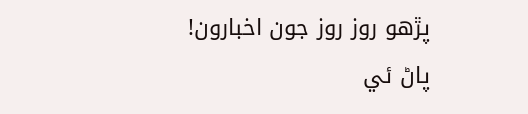پڙهو روز روز جون اخبارون! پاڻ ئي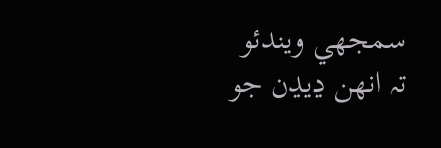سمجهي ويندئو تہ انهن ڍيڍن جو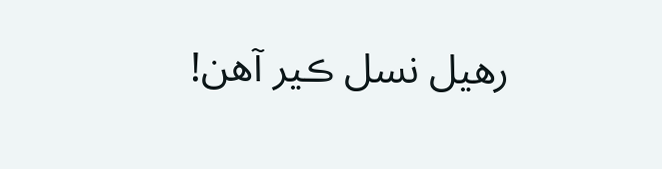رهيل نسل ڪير آهن!